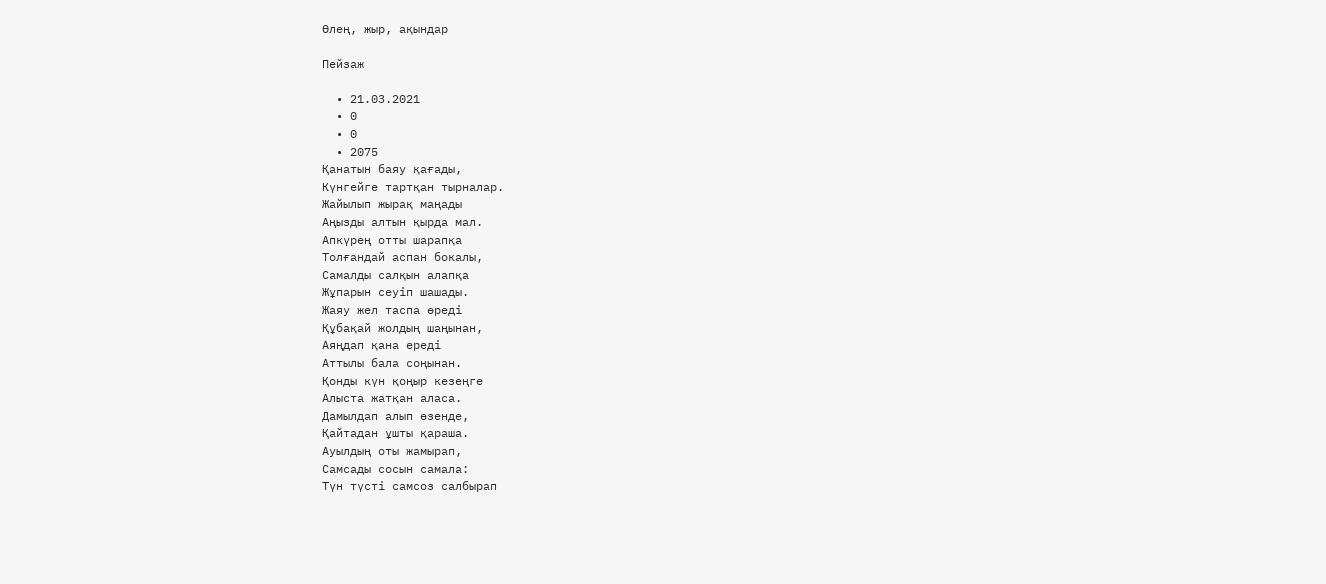Өлең, жыр, ақындар

Пейзаж

  • 21.03.2021
  • 0
  • 0
  • 2075
Қанатын баяу қағады,
Күнгейге тартқан тырналар.
Жайылып жырақ маңады
Аңызды алтын қырда мал.
Апкүрең отты шарапқа
Толғандай аспан бокалы,
Самалды салқын алапқа
Жұпарын сеуіп шашады.
Жаяу жел таспа өреді
Құбақай жолдың шаңынан,
Аяңдап қана ереді
Аттылы бала соңынан.
Қонды күн қоңыр кезеңге
Алыста жатқан аласа.
Дамылдап алып өзенде,
Қайтадан ұшты қараша.
Ауылдың оты жамырап,
Самсады сосын самала:
Түн түсті самсоз салбырап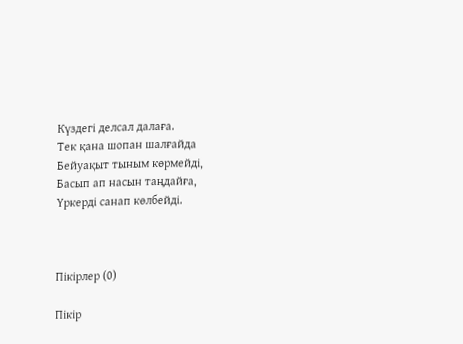Күздегі делсал далаға.
Тек қана шопан шалғайда
Бейуақыт тыным көрмейді,
Басып ап насын таңдайға,
Үркерді санап көлбейді.



Пікірлер (0)

Пікір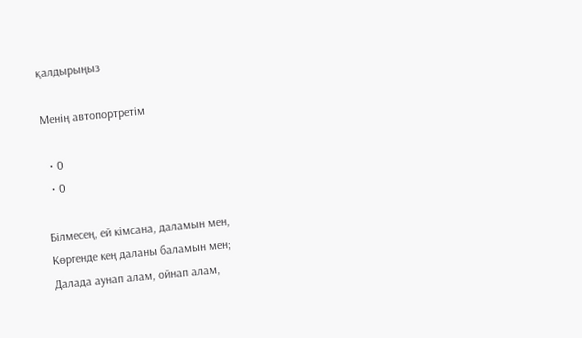қалдырыңыз

Менің автопортретім

  • 0
  • 0

Білмесең, ей кімсана, даламын мен,
Көргенде кең даланы баламын мен;
Далада аунап алам, ойнап алам,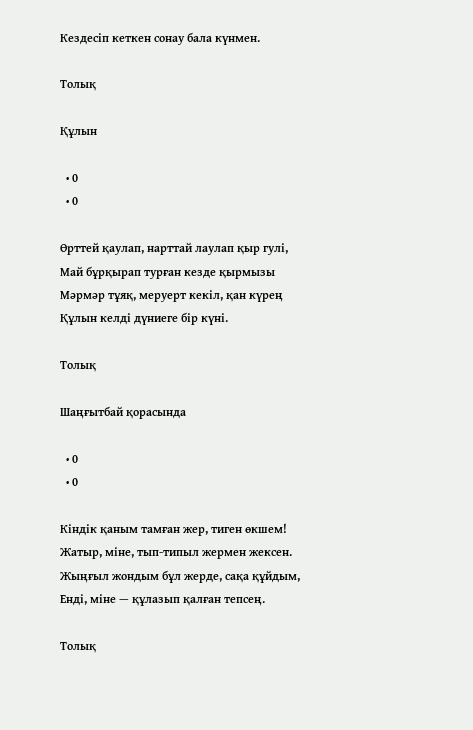Кездесіп кеткен сонау бала күнмен.

Толық

Құлын

  • 0
  • 0

Өрттей қаулап, нарттай лаулап қыр гулі,
Май бұрқырап турған кезде қырмызы
Мәрмәр тұяқ, меруерт кекіл, қан күрең
Құлын келді дүниеге бір күні.

Толық

Шаңғытбай қорасында

  • 0
  • 0

Кіндік қаным тамған жер, тиген өкшем!
Жатыр, міне, тып-типыл жермен жексен.
Жыңғыл жондым бұл жерде, сақа құйдым,
Енді, міне — құлазып қалған тепсең.

Толық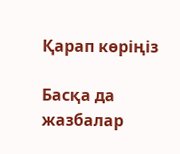Қарап көріңіз

Басқа да жазбалар